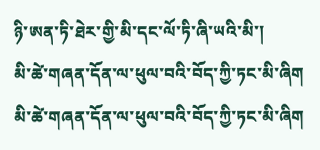ཉི་ཨན་ཏི་ཐེར་གྱི་མི་དང་ལོ་ཏི་ཞི་ཡའི་མི་།
མི་ཚེ་གཞན་དོན་ལ་ཕུལ་བའི་བོད་ཀྱི་ཏང་མི་ཞིག
མི་ཚེ་གཞན་དོན་ལ་ཕུལ་བའི་བོད་ཀྱི་ཏང་མི་ཞིག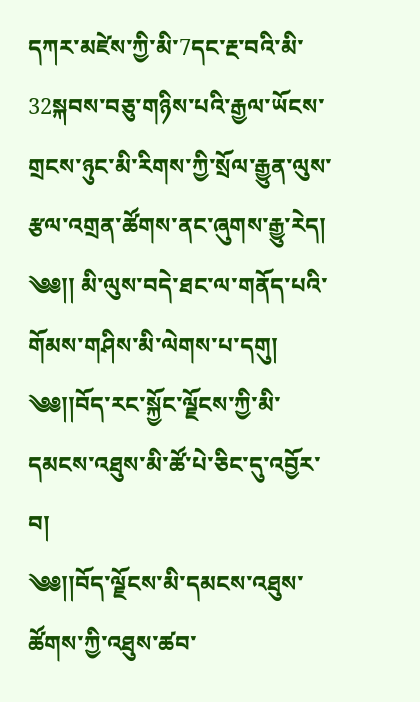དཀར་མཛེས་ཀྱི་མི་7དང་རྔ་བའི་མི་32སྐབས་བཅུ་གཉིས་པའི་རྒྱལ་ཡོངས་གྲངས་ཉུང་མི་རིགས་ཀྱི་སྲོལ་རྒྱུན་ལུས་རྩལ་འགྲན་ཚོགས་ནང་ཞུགས་རྒྱུ་རེད།
༄༅།། མི་ལུས་བདེ་ཐང་ལ་གནོད་པའི་གོམས་གཤིས་མི་ལེགས་པ་དགུ།
༄༅།།བོད་རང་སྐྱོང་ལྗོངས་ཀྱི་མི་དམངས་འཐུས་མི་ཚོ་པེ་ཅིང་དུ་འབྱོར་བ།
༄༅།།བོད་ལྗོངས་མི་དམངས་འཐུས་ཚོགས་ཀྱི་འཐུས་ཚབ་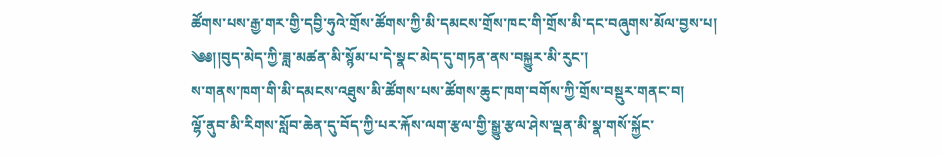ཚོགས་པས་རྒྱ་གར་གྱི་དབྱི་ཧུའེ་གྲོས་ཚོགས་ཀྱི་མི་དམངས་གྲོས་ཁང་གི་གྲོས་མི་དང་བཞུགས་མོལ་བྱས་པ།
༄༅།།བུད་མེད་ཀྱི་ཟླ་མཚན་མི་སྙོམ་པ་དེ་སྣང་མེད་དུ་གཏན་ནས་བསྐྱུར་མི་རུང་།
ས་གནས་ཁག་གི་མི་དམངས་འཐུས་མི་ཚོགས་པས་ཚོགས་ཆུང་ཁག་བགོས་ཀྱི་གྲོས་བསྡུར་གནང་བ།
ལྷོ་ནུབ་མི་རིགས་སློབ་ཆེན་དུ་བོད་ཀྱི་པར་རྐོས་ལག་རྩལ་གྱི་སྒྱུ་རྩལ་ཤེས་ལྡན་མི་སྣ་གསོ་སྐྱོང་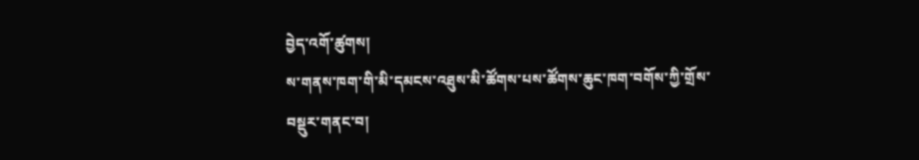བྱེད་འགོ་ཚུགས།
ས་གནས་ཁག་གི་མི་དམངས་འཐུས་མི་ཚོགས་པས་ཚོགས་ཆུང་ཁག་བགོས་ཀྱི་གྲོས་བསྡུར་གནང་བ།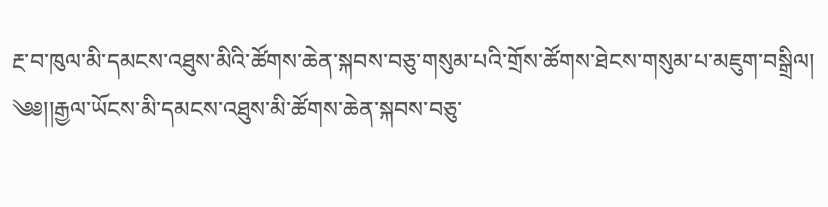རྔ་བ་ཁུལ་མི་དམངས་འཐུས་མིའི་ཚོགས་ཆེན་སྐབས་བཅུ་གསུམ་པའི་གྲོས་ཚོགས་ཐེངས་གསུམ་པ་མཇུག་བསྒྲིལ།
༄༅།།རྒྱལ་ཡོངས་མི་དམངས་འཐུས་མི་ཚོགས་ཆེན་སྐབས་བཅུ་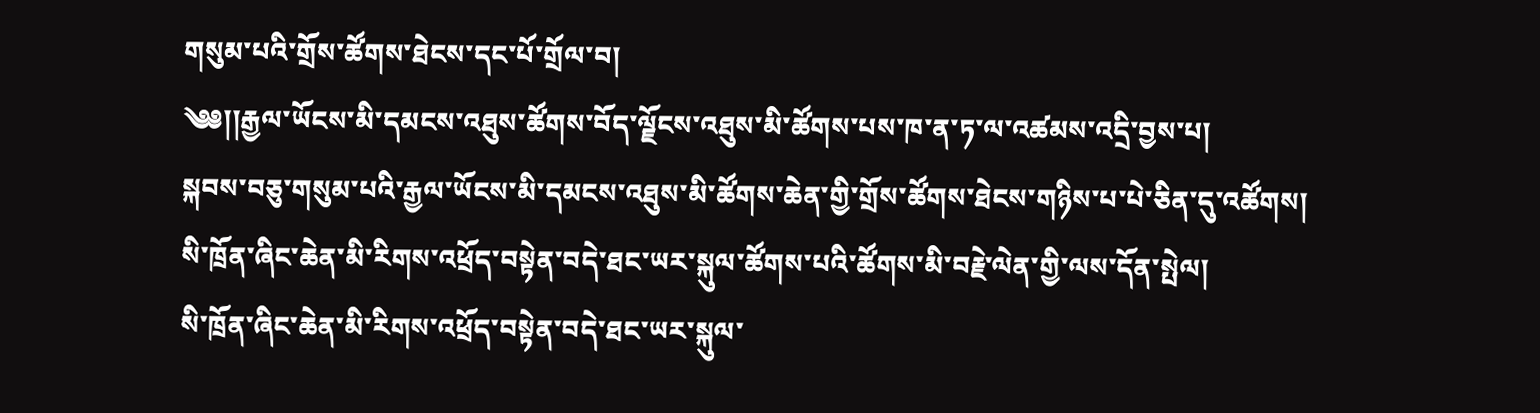གསུམ་པའི་གྲོས་ཚོགས་ཐེངས་དང་པོ་གྲོལ་བ།
༄༅།།རྒྱལ་ཡོངས་མི་དམངས་འཐུས་ཚོགས་བོད་ལྗོངས་འཐུས་མི་ཚོགས་པས་ཁ་ན་ཏ་ལ་འཚམས་འདྲི་བྱས་པ།
སྐབས་བཅུ་གསུམ་པའི་རྒྱལ་ཡོངས་མི་དམངས་འཐུས་མི་ཚོགས་ཆེན་གྱི་གྲོས་ཚོགས་ཐེངས་གཉིས་པ་པེ་ཅིན་དུ་འཚོགས།
སི་ཁྲོན་ཞིང་ཆེན་མི་རིགས་འཕྲོད་བསྟེན་བདེ་ཐང་ཡར་སྐུལ་ཚོགས་པའི་ཚོགས་མི་བརྗེ་ལེན་གྱི་ལས་དོན་སྤེལ།
སི་ཁྲོན་ཞིང་ཆེན་མི་རིགས་འཕྲོད་བསྟེན་བདེ་ཐང་ཡར་སྐུལ་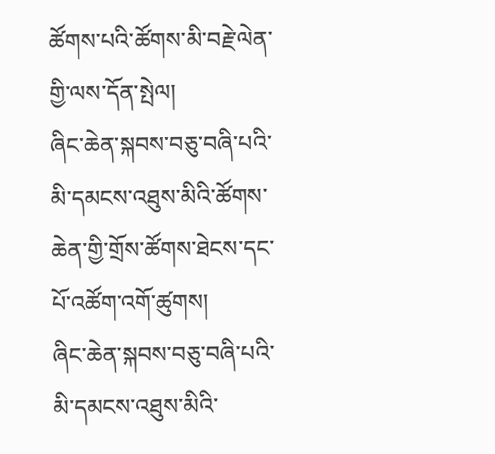ཚོགས་པའི་ཚོགས་མི་བརྗེ་ལེན་གྱི་ལས་དོན་སྤེལ།
ཞིང་ཆེན་སྐབས་བཅུ་བཞི་པའི་མི་དམངས་འཐུས་མིའི་ཚོགས་ཆེན་གྱི་གྲོས་ཚོགས་ཐེངས་དང་པོ་འཚོག་འགོ་ཚུགས།
ཞིང་ཆེན་སྐབས་བཅུ་བཞི་པའི་མི་དམངས་འཐུས་མིའི་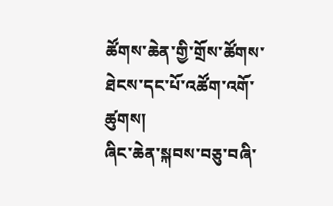ཚོགས་ཆེན་གྱི་གྲོས་ཚོགས་ཐེངས་དང་པོ་འཚོག་འགོ་ཚུགས།
ཞིང་ཆེན་སྐབས་བཅུ་བཞི་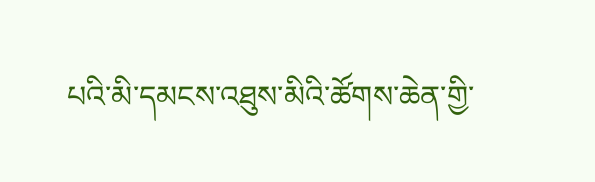པའི་མི་དམངས་འཐུས་མིའི་ཚོགས་ཆེན་གྱི་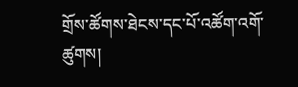གྲོས་ཚོགས་ཐེངས་དང་པོ་འཚོག་འགོ་ཚུགས།